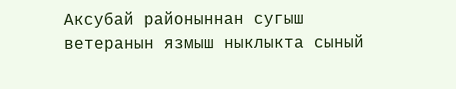Аксубай районыннан сугыш ветеранын язмыш ныклыкта сыный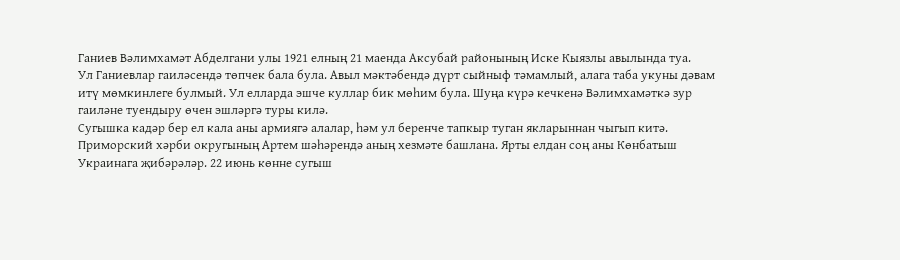Ганиев Вәлимхамәт Абделгани улы 1921 елның 21 маенда Аксубай районының Иске Кыязлы авылында туа.
Ул Ганиевлар гаиләсендә төпчек бала була. Авыл мәктәбендә дүрт сыйныф тәмамлый, алага таба укуны дәвам итү мөмкинлеге булмый. Ул елларда эшче куллар бик мөһим була. Шуңа күрә кечкенә Вәлимхамәткә зур гаиләне туендыру өчен эшләргә туры килә.
Сугышка кадәр бер ел кала аны армиягә алалар, һәм ул беренче тапкыр туган якларыннан чыгып китә. Приморский хәрби округының Артем шәһәрендә аның хезмәте башлана. Ярты елдан соң аны Көнбатыш Украинага җибәрәләр. 22 июнь көнне сугыш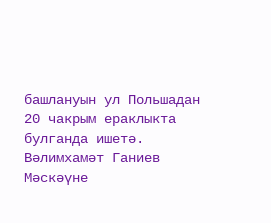башлануын ул Польшадан 20 чакрым ераклыкта булганда ишетә.
Вәлимхамәт Ганиев Мәскәүне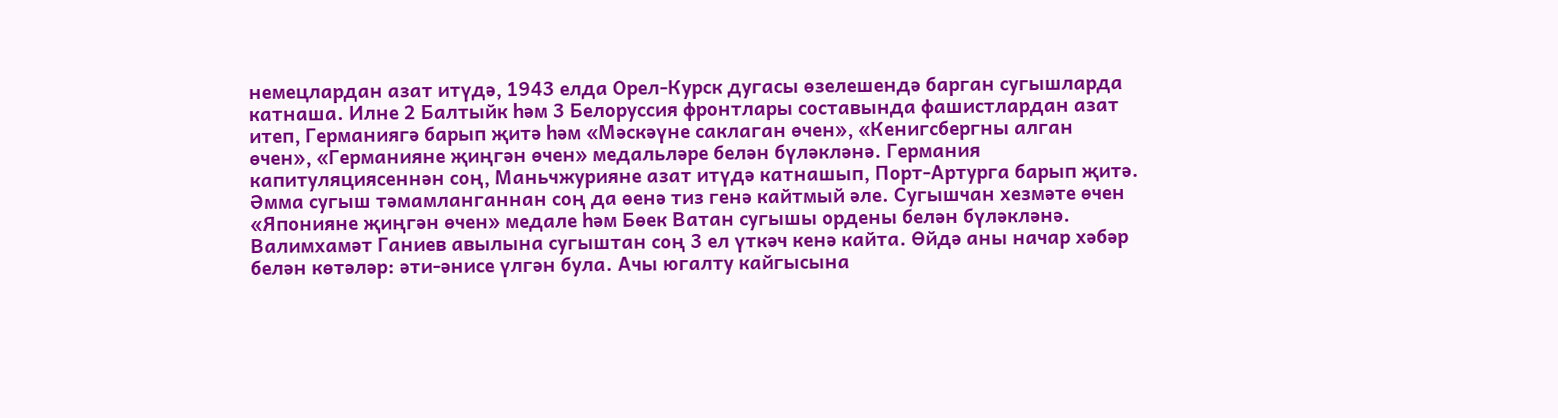немецлардан азат итүдә, 1943 елда Орел-Курск дугасы өзелешендә барган сугышларда катнаша. Илне 2 Балтыйк һәм 3 Белоруссия фронтлары составында фашистлардан азат итеп, Германиягә барып җитә һәм «Мәскәүне саклаган өчен», «Кенигсбергны алган өчен», «Германияне җиңгән өчен» медальләре белән бүләкләнә. Германия капитуляциясеннән соң, Маньчжурияне азат итүдә катнашып, Порт-Артурга барып җитә.
Әмма сугыш тәмамланганнан соң да өенә тиз генә кайтмый әле. Сугышчан хезмәте өчен «Японияне җиңгән өчен» медале һәм Бөек Ватан сугышы ордены белән бүләкләнә.
Валимхамәт Ганиев авылына сугыштан соң 3 ел үткәч кенә кайта. Өйдә аны начар хәбәр белән көтәләр: әти-әнисе үлгән була. Ачы югалту кайгысына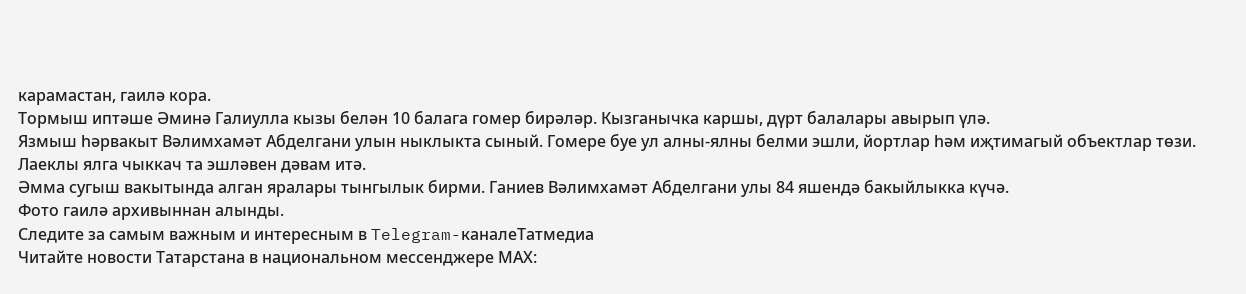карамастан, гаилә кора.
Тормыш иптәше Әминә Галиулла кызы белән 10 балага гомер бирәләр. Кызганычка каршы, дүрт балалары авырып үлә.
Язмыш һәрвакыт Вәлимхамәт Абделгани улын ныклыкта сыный. Гомере буе ул алны-ялны белми эшли, йортлар һәм иҗтимагый объектлар төзи. Лаеклы ялга чыккач та эшләвен дәвам итә.
Әмма сугыш вакытында алган яралары тынгылык бирми. Ганиев Вәлимхамәт Абделгани улы 84 яшендә бакыйлыкка күчә.
Фото гаилә архивыннан алынды.
Следите за самым важным и интересным в Telegram-каналеТатмедиа
Читайте новости Татарстана в национальном мессенджере MАХ: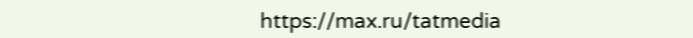https://max.ru/tatmedia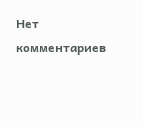Нет комментариев